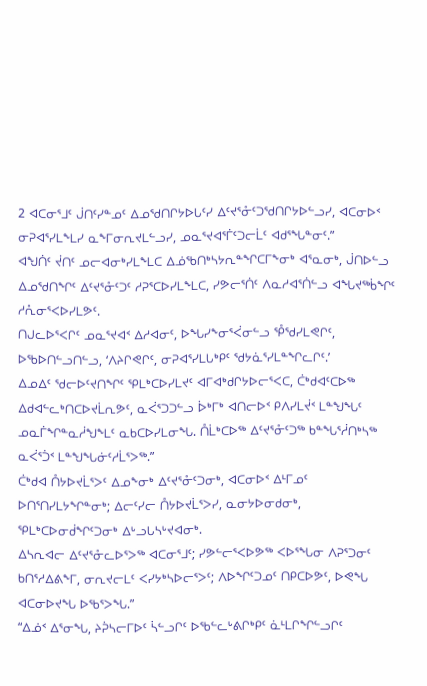2 ᐊᑕᓂᕐᒧᑦ ᒎᑎᑦᓯᓐᓄᑦ ᐃᓄᖁᑎᒋᔭᐅᒐᑦᓯ ᐃᑦᔪᕐᓁᑦᑐᖁᑎᒋᔭᐅᓪᓗᓯ, ᐊᑕᓂᐅᑉ ᓂᕈᐊᕐᓯᒪᖕᒪᓯ ᓇᖕᒥᓂᕆᔪᒪᓪᓗᓯ, ᓄᓇᕐᔪᐊᕐᒦᑦᑐᓕᒫᑦ ᐊᑯᕐᖓᓐᓂᑦ.”
ᐊᖑᑏᑦ ᔫᑎᑦ ᓄᓕᐊᓂᒃᓯᒪᖕᒪᑕ ᐃᓅᖃᑎᒃᓴᔭᕆᓐᖏᑕᒥᖕᓂᒃ ᐊᕐᓇᓂᒃ, ᒎᑎᐅᓪᓗ ᐃᓄᖁᑎᖏᑦ ᐃᑦᔪᕐᓁᑦᑐᑦ ᓱᕈᕐᑕᐅᓯᒪᖕᒪᑕ, ᓯᕗᓕᕐᑏᑦ ᐱᓇᓱᐊᕐᑏᓪᓗ ᐊᖓᔪᖅᑳᖏᑦ ᓱᕅᓂᕐᐸᐅᓯᒪᕗᑦ.
ᑎᒍᓚᐅᕐᐸᒋᑦ ᓄᓇᕐᔪᐊᑉ ᐃᓱᐊᓂᑦ, ᐅᖓᓯᖕᓂᕐᐹᓂᓪᓗ ᕾᖁᓯᒪᕙᒋᑦ, ᐅᖃᐅᑎᓪᓗᑎᓪᓗ, ‘ᐱᔨᒋᕙᒋᑦ, ᓂᕈᐊᕐᓯᒪᒐᒃᑭᑦ ᖁᔭᓈᕐᓯᒪᓐᖏᓚᒋᑦ.’
ᐃᓄᐃᑦ ᖁᓕᐅᑦᔪᑎᖏᑦ ᕿᒪᒃᑕᐅᓯᒪᔪᑦ ᐊᒥᐊᒃᑯᒋᔭᐅᓕᕐᐸᑕ, ᑖᒃᑯᐊᑦᑕᐅᖅ ᐃᑯᐊᓪᓚᒃᑎᑕᐅᔪᒫᕆᕗᑦ, ᓇᐹᕐᑐᑐᓪᓗ ᐆᒃᒥᒃ ᐊᑎᓕᐅᑉ ᑭᐱᓯᒪᔫᑉ ᒪᓐᖑᖓᑦ ᓄᓇᒦᖏᓐᓇᓲᖑᖕᒪᑦ ᓇᑲᑕᐅᓯᒪᓂᖓ. ᑍᒫᒃᑕᐅᖅ ᐃᑦᔪᕐᓁᑦᑐᖅ ᑲᓐᖓᕐᓲᑎᒃᓴᖅ ᓇᐹᕐᑑᑉ ᒪᓐᖑᖓᓃᑦᓱᒫᕐᐳᖅ.”
ᑖᒃᑯᐊ ᑍᔭᐅᔪᒫᕐᐳᑦ ᐃᓄᖕᓂᒃ ᐃᑦᔪᕐᓁᑦᑐᓂᒃ, ᐊᑕᓂᐅᑉ ᐃᒻᒥᓄᑦ ᐅᑎᕐᑎᓯᒪᔭᖏᓐᓂᒃ; ᐃᓕᑦᓯᓕ ᑍᔭᐅᔪᒫᕐᐳᓯ, ᓇᓂᔭᐅᓂᑯᓂᒃ, ᕿᒪᒃᑕᐅᓂᑰᖏᑦᑐᓂᒃ ᐃᒡᓗᒐᓴᒡᔪᐊᓂᒃ.
ᐃᓴᕆᐊᓕ ᐃᑦᔪᕐᓁᓚᐅᕐᐳᖅ ᐊᑕᓂᕐᒧᑦ; ᓯᕗᓪᓕᕐᐸᐅᕗᖅ ᐸᐅᕐᖓᓂ ᐱᕈᕐᑐᓂᑦ ᑲᑎᕐᓱᐃᕕᖕᒥ, ᓂᕆᔪᓕᒪᑦ ᐸᓯᔭᒃᓴᐅᓕᕐᐳᑦ; ᐱᐅᖏᑦᑐᓄᑦ ᑎᑭᑕᐅᕗᑦ, ᐅᕙᖓ ᐊᑕᓂᐅᔪᖓ ᐅᖃᕐᐳᖓ.”
“ᐃᓅᑉ ᐃᕐᓂᖓ, ᔨᕉᓴᓕᒥᐅᑦ ᓵᓪᓗᒋᑦ ᐅᖃᓪᓚᒡᕕᒋᒃᑭᑦ ᓈᒻᒪᒋᖏᓪᓗᒋᑦ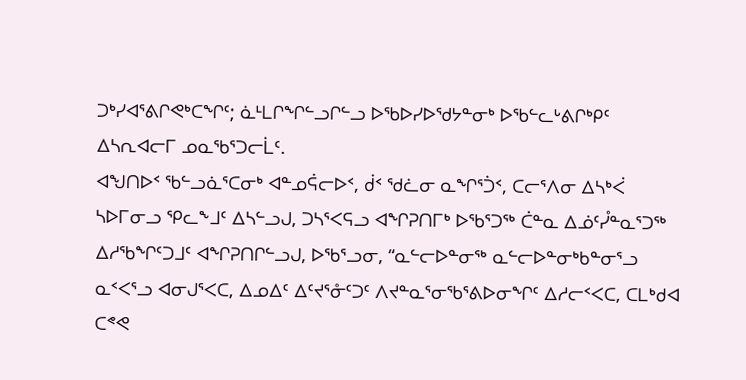ᑐᒃᓯᐊᕐᕕᒋᕙᒃᑕᖏᑦ; ᓈᒻᒪᒋᖏᓪᓗᒋᓪᓗ ᐅᖃᐅᓯᐅᖁᔭᓐᓂᒃ ᐅᖃᓪᓚᒡᕕᒋᒃᑭᑦ ᐃᓴᕆᐊᓕᒥ ᓄᓇᖃᕐᑐᓕᒫᑦ.
ᐊᖑᑎᐅᑉ ᖃᓪᓗᓈᕐᑕᓂᒃ ᐊᓐᓄᕌᓕᐅᑉ, ᑰᑉ ᖁᓛᓂ ᓇᖏᕐᑑᑉ, ᑕᓕᕐᐱᓂ ᐃᓴᒃᐹ ᓴᐅᒥᓂᓗ ᕿᓚᖕᒧᑦ ᐃᓴᓪᓗᒍ, ᑐᓴᕐᐸᕋᓗ ᐊᖏᕈᑎᒥᒃ ᐅᖃᕐᑐᖅ ᑖᓐᓇ ᐃᓅᑦᓮᓐᓇᕐᑐᖅ ᐃᓱᖃᖏᑦᑐᒧᑦ ᐊᖏᕈᑎᒋᓪᓗᒍ, ᐅᖃᕐᓗᓂ, “ᓇᓪᓕᐅᓐᓂᖅ ᓇᓪᓕᐅᓐᓂᒃᑲᓐᓂᕐᓗ ᓇᑉᐸᕐᓗ ᐊᓂᒍᕐᐸᑕ, ᐃᓄᐃᑦ ᐃᑦᔪᕐᓁᑦᑐᑦ ᐱᔪᓐᓇᕐᓂᖃᕐᕕᐅᓂᖏᑦ ᐃᓱᓕᑉᐸᑕ, ᑕᒪᒃᑯᐊ ᑕᕝᕙ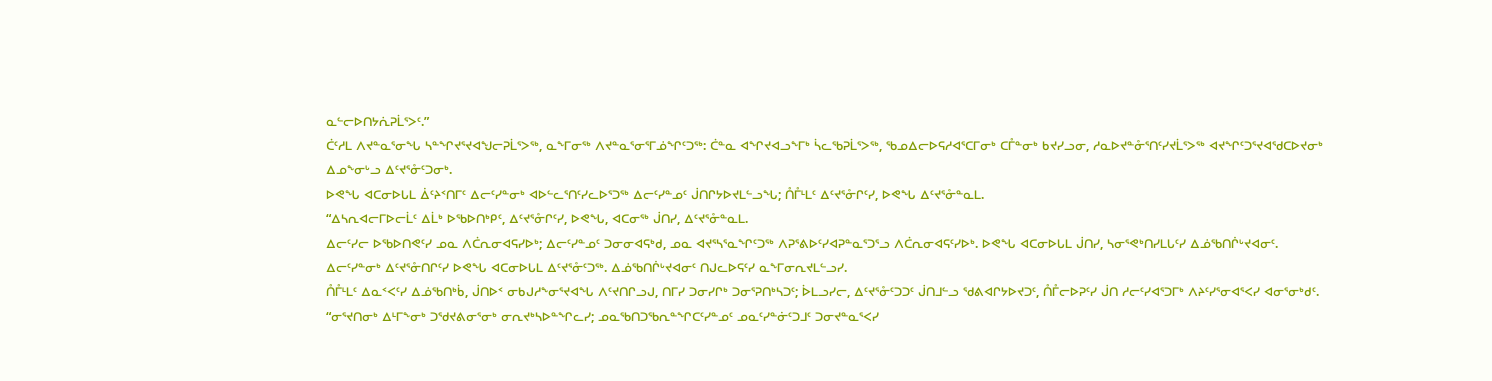ᓇᓪᓕᐅᑎᔭᕇᕈᒫᕐᐳᑦ.”
ᑖᑦᓱᒪ ᐱᔪᓐᓇᕐᓂᖓ ᓴᓐᖏᔪᕐᔪᐊᖑᓕᕈᒫᕐᐳᖅ, ᓇᖕᒥᓂᖅ ᐱᔪᓐᓇᕐᓂᕐᒥᓅᖏᑦᑐᖅ: ᑖᓐᓇ ᐊᖏᔪᐊᓗᖕᒥᒃ ᓵᓚᖃᕈᒫᕐᐳᖅ, ᖃᓄᐃᓕᐅᕋᓱᐊᕐᑕᒥᓂᒃ ᑕᒤᓐᓂᒃ ᑲᔪᓯᓗᓂ, ᓱᓇᐅᔪᓐᓁᕐᑎᑦᓯᔪᒫᕐᐳᖅ ᐊᔪᖏᑦᑐᕐᔪᐊᖁᑕᐅᔪᓂᒃ ᐃᓄᖕᓂᒡᓗ ᐃᑦᔪᕐᓁᑦᑐᓂᒃ.
ᐅᕙᖓ ᐊᑕᓂᐅᒐᒪ ᐄᑦᔨᑉᑎᒥᑦ ᐃᓕᑦᓯᓐᓂᒃ ᐊᐅᓪᓚᕐᑎᑦᓯᓚᐅᕐᑐᖅ ᐃᓕᑦᓯᓐᓄᑦ ᒎᑎᒋᔭᐅᔪᒪᓪᓗᖓ; ᑍᒤᒻᒪᑦ ᐃᑦᔪᕐᓁᒋᑦᓯ, ᐅᕙᖓ ᐃᑦᔪᕐᓁᓐᓇᒪ.
“ᐃᓴᕆᐊᓕᒥᐅᓕᒫᑦ ᐃᒫᒃ ᐅᖃᐅᑎᒃᑭᑦ, ᐃᑦᔪᕐᓁᒋᑦᓯ, ᐅᕙᖓ, ᐊᑕᓂᖅ ᒎᑎᓯ, ᐃᑦᔪᕐᓁᓐᓇᒪ.
ᐃᓕᑦᓯᓕ ᐅᖃᐅᑎᕙᑦᓯ ᓄᓇ ᐱᑖᕆᓂᐊᕋᓯᐅᒃ; ᐃᓕᑦᓯᓐᓄᑦ ᑐᓂᓂᐊᕋᒃᑯ, ᓄᓇ ᐊᔪᕐᓴᕐᓇᖏᑦᑐᖅ ᐱᕈᕐᕕᐅᑦᓯᐊᕈᓐᓇᕐᑐᕐᓗ ᐱᑖᕆᓂᐊᕋᑦᓯᐅᒃ. ᐅᕙᖓ ᐊᑕᓂᐅᒐᒪ ᒎᑎᓯ, ᓴᓂᕐᕙᒃᑎᓯᒪᒐᑦᓯ ᐃᓅᖃᑎᒌᒡᔪᐊᓂᑦ.
ᐃᓕᑦᓯᓐᓂᒃ ᐃᑦᔪᕐᓁᑎᒋᑦᓯ ᐅᕙᖓ ᐊᑕᓂᐅᒐᒪ ᐃᑦᔪᕐᓁᑦᑐᖅ. ᐃᓅᖃᑎᒌᒡᔪᐊᓂᑦ ᑎᒍᓚᐅᕋᑦᓯ ᓇᖕᒥᓂᕆᔪᒪᓪᓗᓯ.
ᑍᒤᒻᒪᑦ ᐃᓇᑉᐸᑦᓯ ᐃᓅᖃᑎᒃᑳ, ᒎᑎᐅᑉ ᓂᑲᒍᓱᖕᓂᕐᔪᐊᖓ ᐱᑦᔪᑎᒋᓗᒍ, ᑎᒥᓯ ᑐᓂᓯᒋᒃ ᑐᓂᕐᕈᑎᒃᓴᑐᑦ; ᐆᒪᓗᓯᓕ, ᐃᑦᔪᕐᓁᑦᑐᑐᑦ ᒎᑎᒧᓪᓗ ᖁᕕᐊᒋᔭᐅᔪᑐᑦ, ᑍᒤᓕᐅᕈᑦᓯ ᒎᑎ ᓱᓕᑦᓯᐊᕐᑐᒥᒃ ᐱᔨᑦᓯᕐᓂᐊᕐᐸᓯ ᐊᓂᕐᓂᒃᑯᑦ.
“ᓂᕐᔪᑎᓂᒃ ᐃᒻᒥᖕᓂᒃ ᑐᖁᔪᕕᓂᕐᓂᒃ ᓂᕆᔪᒃᓴᐅᓐᖏᓚᓯ; ᓄᓇᖃᑎᑐᖃᕆᓐᖏᑕᑦᓯᓐᓄᑦ ᓄᓇᑦᓯᓐᓃᑦᑐᒧᑦ ᑐᓂᔪᓐᓇᕐᐸᓯ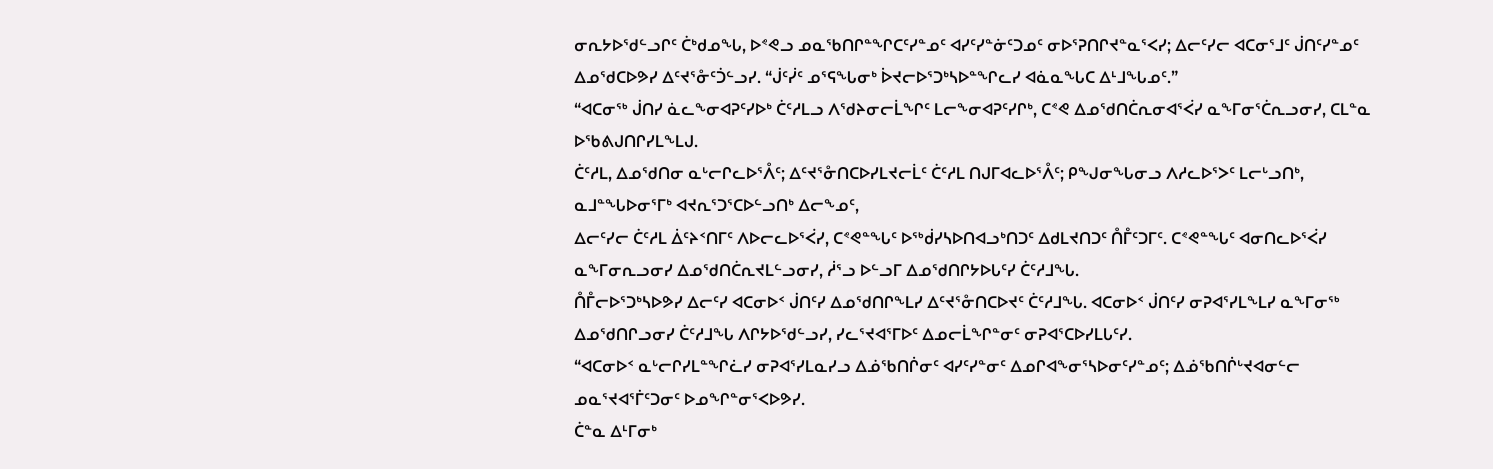ᓂᕆᔭᐅᖁᓪᓗᒋᑦ ᑖᒃᑯᓄᖓ, ᐅᕝᕙᓗ ᓄᓇᖃᑎᒋᓐᖏᑕᑦᓯᓐᓄᑦ ᐊᓯᑦᓯᓐᓃᑦᑐᓄᑦ ᓂᐅᕐᕈᑎᒋᔪᓐᓇᕐᐸᓯ; ᐃᓕᑦᓯᓕ ᐊᑕᓂᕐᒧᑦ ᒎᑎᑦᓯᓐᓄᑦ ᐃᓄᖁᑕᐅᕗᓯ ᐃᑦᔪᕐᓁᑦᑑᓪᓗᓯ. “ᒎᑦᓰᑦ ᓄᕐᕋᖓᓂᒃ ᐆᔪᓕᐅᕐᑐᒃᓴᐅᓐᖏᓚᓯ ᐊᓈᓇᖓᑕ ᐃᒻᒧᖓᓄᑦ.”
“ᐊᑕᓂᖅ ᒎᑎᓯ ᓈᓚᖕᓂᐊᕈᑦᓯᐅᒃ ᑖᑦᓱᒪᓗ ᐱᖁᔨᓂᓕᒫᖏᑦ ᒪᓕᖕᓂᐊᕈᑦᓯᒋᒃ, ᑕᕝᕙ ᐃᓄᖁᑎᑖᕆᓂᐊᕐᐹᓯ ᓇᖕᒥᓂᕐᑖᕆᓗᓂᓯ, ᑕᒪᓐᓇ ᐅᖃᕕᒍᑎᒋᓯᒪᖕᒪᒍ.
ᑖᑦᓱᒪ, ᐃᓄᖁᑎᓂ ᓇᒡᓕᒋᓚᐅᕐᐰᑦ; ᐃᑦᔪᕐᓁᑎᑕᐅᓯᒪᔪᓕᒫᑦ ᑖᑦᓱᒪ ᑎᒍᒥᐊᓚᐅᕐᐰᑦ; ᑭᖑᓂᖓᓂᓗ ᐱᓱᓚᐅᕐᐳᑦ ᒪᓕᒡᓗᑎᒃ, ᓇᒧᓐᖓᐅᓂᕐᒥᒃ ᐊᔪᕆᕐᑐᕐᑕᐅᓪᓗᑎᒃ ᐃᓕᖕᓄᑦ,
ᐃᓕᑦᓯᓕ ᑖᑦᓱᒪ ᐄᑦᔨᑉᑎᒥᑦ ᐱᐅᓕᓚᐅᕐᐹᓯ, ᑕᕝᕙᓐᖓᑦ ᐅᖅᑰᓯᓴᐅᑎᐊᓗᒃᑎᑐᑦ ᐃᑯᒪᔪᑎᑐᑦ ᑍᒤᑦᑐᒥᑦ. ᑕᕝᕙᓐᖓᑦ ᐊᓂᑎᓚᐅᕐᐹᓯ ᓇᖕᒥᓂᕆᓗᓂᓯ ᐃᓄᖁᑎᑖᕆᔪᒪᓪᓗᓂᓯ, ᓲᕐᓗ ᐅᓪᓗᒥ ᐃᓄᖁᑎᒋᔭᐅᒐᑦᓯ ᑖᑦᓱᒧᖓ.
ᑍᒤᓕᐅᕐᑐᒃᓴᐅᕗᓯ ᐃᓕᑦᓯ ᐊᑕᓂᐅᑉ ᒎᑎᑦᓯ ᐃᓄᖁᑎᒋᖕᒪᓯ ᐃᑦᔪᕐᓁᑎᑕᐅᔪᑦ ᑖᑦᓱᒧᖓ. ᐊᑕᓂᐅᑉ ᒎᑎᑦᓯ ᓂᕈᐊᕐᓯᒪᖕᒪᓯ ᓇᖕᒥᓂᖅ ᐃᓄᖁᑎᒋᓗᓂᓯ ᑖᑦᓱᒧᖓ ᐱᒋᔭᐅᖁᓪᓗᓯ, ᓯᓚᕐᔪᐊᕐᒥᐅᑦ ᐃᓄᓕᒫᖏᓐᓂᑦ ᓂᕈᐊᕐᑕᐅᓯᒪᒐᑦᓯ.
“ᐊᑕᓂᐅᑉ ᓇᒡᓕᒋᓯᒪᓐᖏᓛᓯ ᓂᕈᐊᕐᓯᒪᓇᓯᓗ ᐃᓅᖃᑎᒌᓂᑦ ᐊᓯᑦᓯᓐᓂᑦ ᐃᓄᒋᐊᖕᓂᕐᓴᐅᓂᑦᓯᓐᓄᑦ; ᐃᓅᖃᑎᒌᒡᔪᐊᓂᓪᓕ ᓄᓇᕐᔪᐊᕐᒦᑦᑐᓂᑦ ᐅᓄᖏᓐᓂᕐᐸᐅᕗᓯ.
ᑖᓐᓇ ᐃᒻᒥᓂᒃ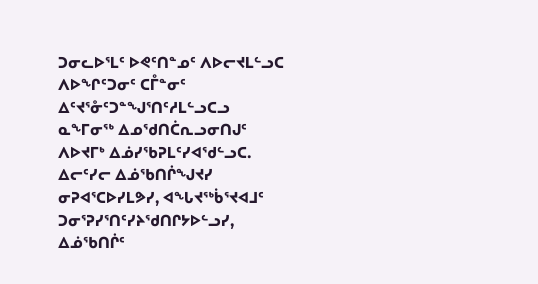ᑐᓂᓚᐅᕐᒪᑦ ᐅᕙᑦᑎᓐᓄᑦ ᐱᐅᓕᔪᒪᓪᓗᑕ ᐱᐅᖏᑦᑐᓂᑦ ᑕᒤᓐᓂᑦ ᐃᑦᔪᕐᓁᑦᑐᓐᖑᕐᑎᑦᓱᒪᓪᓗᑕᓗ ᓇᖕᒥᓂᖅ ᐃᓄᖁᑎᑖᕆᓗᓂᑎᒍᑦ ᐱᐅᔪᒥᒃ ᐃᓅᓯᖃᕈᒪᑦᓯᐊᖁᓪᓗᑕ.
ᐃᓕᑦᓯᓕ ᐃᓅᖃᑎᒌᖑᔪᓯ ᓂᕈᐊᕐᑕᐅᓯᒪᕗᓯ, ᐊᖓᔪᖅᑳᕐᔪᐊᒧᑦ ᑐᓂᕐᕈᓯᕐᑎᑦᓯᔨᖁᑎᒋᔭᐅᓪᓗᓯ, ᐃᓅᖃᑎᒌᑦ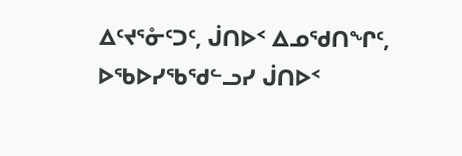ᐃᑦᔪᕐᓁᑦᑐᑦ, ᒎᑎᐅᑉ ᐃᓄᖁᑎᖏᑦ, ᐅᖃᐅᓯᖃᖁᓪᓗᓯ ᒎᑎᐅᑉ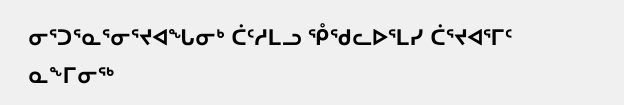ᓂᕐᑐᕐᓇᕐᓂᕐᔪᐊᖓᓂᒃ ᑖᑦᓱᒪᓗ ᕾᖁᓚᐅᕐᒪᓯ ᑖᕐᔪᐊᕐᒥᑦ ᓇᖕᒥᓂᖅ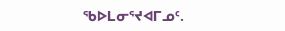ᖃᐅᒪᓂᕐᔪᐊᒥᓄᑦ.